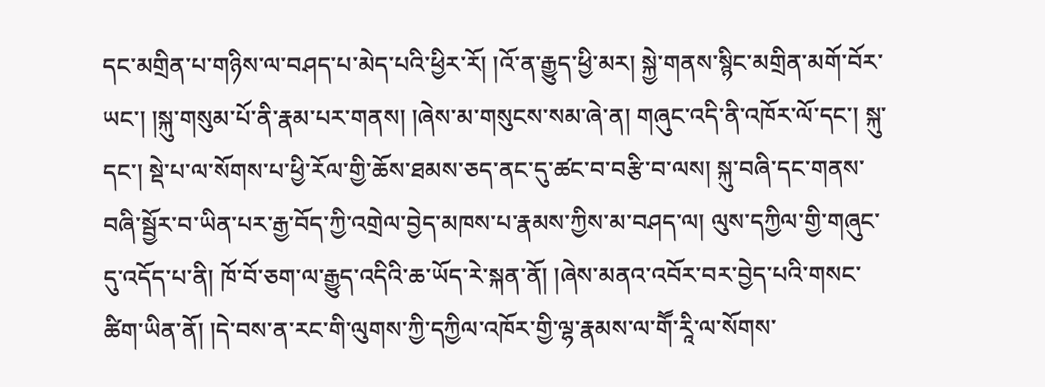དང་མགྲིན་པ་གཉིས་ལ་བཤད་པ་མེད་པའི་ཕྱིར་རོ། །འོ་ན་རྒྱུད་ཕྱི་མར། སྐྱེ་གནས་སྙིང་མགྲིན་མགོ་བོར་ཡང་། །སྐུ་གསུམ་པོ་ནི་རྣམ་པར་གནས། །ཞེས་མ་གསུངས་སམ་ཞེ་ན། གཞུང་འདི་ནི་འཁོར་ལོ་དང་། སྐུ་དང་། སྡེ་པ་ལ་སོགས་པ་ཕྱི་རོལ་གྱི་ཆོས་ཐམས་ཅད་ནང་དུ་ཚང་བ་བརྩི་བ་ལས། སྐུ་བཞི་དང་གནས་བཞི་སྦྱོར་བ་ཡིན་པར་རྒྱ་བོད་ཀྱི་འགྲེལ་བྱེད་མཁས་པ་རྣམས་ཀྱིས་མ་བཤད་ལ། ལུས་དཀྱིལ་གྱི་གཞུང་དུ་འདོད་པ་ནི། ཁོ་བོ་ཅག་ལ་རྒྱུད་འདིའི་ཆ་ཡོད་རེ་སྐན་ནོ། །ཞེས་མནའ་འབོར་བར་བྱེད་པའི་གསང་ཚིག་ཡིན་ནོ། །དེ་བས་ན་རང་གི་ལུགས་ཀྱི་དཀྱིལ་འཁོར་གྱི་ལྷ་རྣམས་ལ་གཽ་རཱི་ལ་སོགས་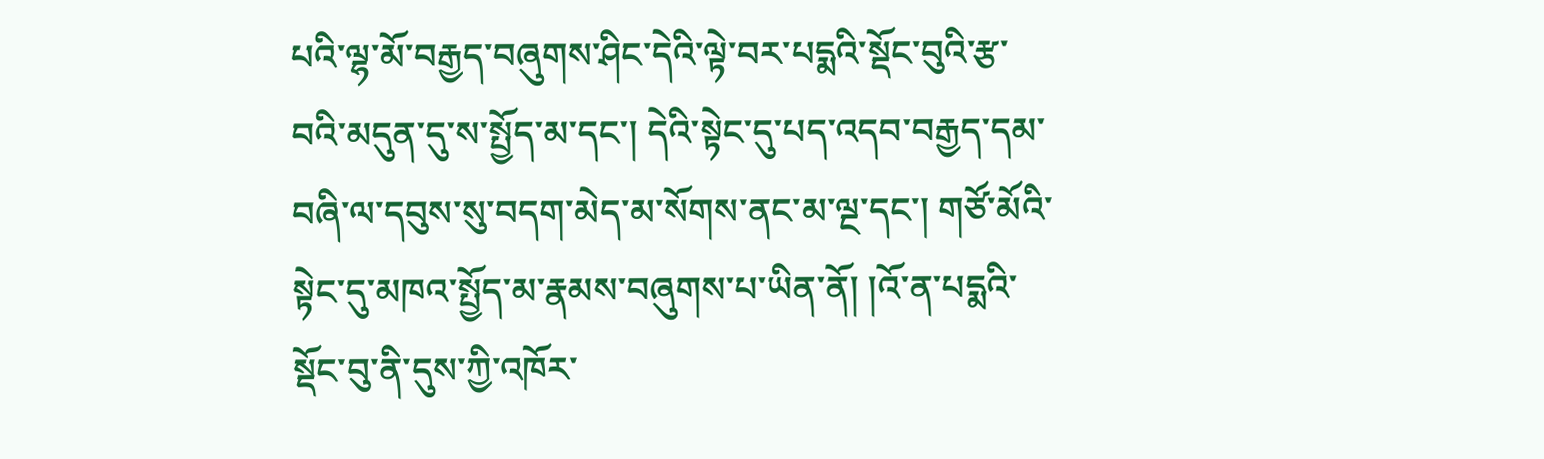པའི་ལྷ་མོ་བརྒྱད་བཞུགས་ཤིང་དེའི་ལྟེ་བར་པདྨའི་སྡོང་བུའི་རྩ་བའི་མདུན་དུ་ས་སྤྱོད་མ་དང་། དེའི་སྟེང་དུ་པད་འདབ་བརྒྱད་དམ་བཞི་ལ་དབུས་སུ་བདག་མེད་མ་སོགས་ནང་མ་ལྔ་དང་། གཙོ་མོའི་སྟེང་དུ་མཁའ་སྤྱོད་མ་རྣམས་བཞུགས་པ་ཡིན་ནོ། །འོ་ན་པདྨའི་སྡོང་བུ་ནི་དུས་ཀྱི་འཁོར་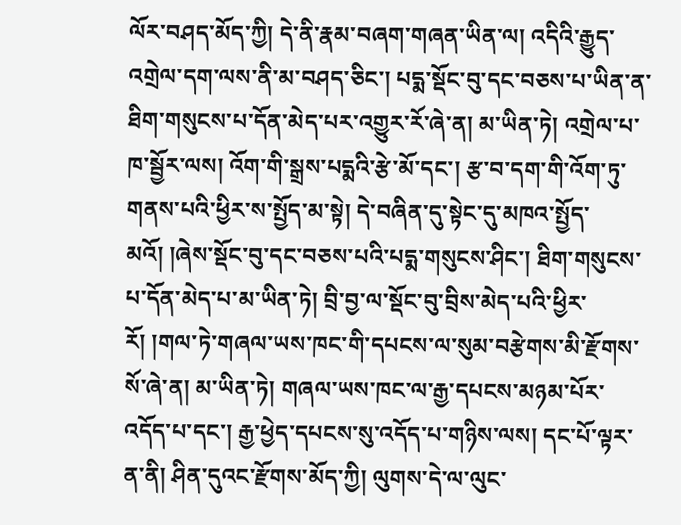ལོར་བཤད་མོད་ཀྱི། དེ་ནི་རྣམ་བཞག་གཞན་ཡིན་ལ། འདིའི་རྒྱུད་འགྲེལ་དག་ལས་ནི་མ་བཤད་ཅིང་། པདྨ་སྡོང་བུ་དང་བཅས་པ་ཡིན་ན་ཐིག་གསུངས་པ་དོན་མེད་པར་འགྱུར་རོ་ཞེ་ན། མ་ཡིན་ཏེ། འགྲེལ་པ་ཁ་སྦྱོར་ལས། འོག་གི་སྒྲས་པདྨའི་རྩེ་མོ་དང་། རྩ་བ་དག་གི་འོག་ཏུ་གནས་པའི་ཕྱིར་ས་སྤྱོད་མ་སྟེ། དེ་བཞིན་དུ་སྟེང་དུ་མཁའ་སྤྱོད་མའོ། །ཞེས་སྡོང་བུ་དང་བཅས་པའི་པདྨ་གསུངས་ཤིང་། ཐིག་གསུངས་པ་དོན་མེད་པ་མ་ཡིན་ཏེ། བྲི་བྱ་ལ་སྡོང་བུ་བྲིས་མེད་པའི་ཕྱིར་རོ། །གལ་ཏེ་གཞལ་ཡས་ཁང་གི་དཔངས་ལ་སུམ་བརྩེགས་མི་རྫོགས་སོ་ཞེ་ན། མ་ཡིན་ཏེ། གཞལ་ཡས་ཁང་ལ་རྒྱ་དཔངས་མཉམ་པོར་འདོད་པ་དང་། རྒྱ་ཕྱེད་དཔངས་སུ་འདོད་པ་གཉིས་ལས། དང་པོ་ལྟར་ན་ནི། ཤིན་དུའང་རྫོགས་མོད་ཀྱི། ལུགས་དེ་ལ་ལུང་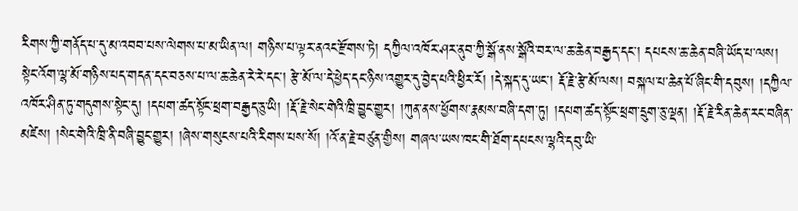རིགས་ཀྱི་གནོད་པ་དུ་མ་འབབ་པས་ལེགས་པ་མ་ཡིན་ལ། གཉིས་པ་ལྟར་ནའང་རྫོགས་ཏེ། དཀྱིལ་འཁོར་ཤར་ནུབ་ཀྱི་སྒོ་ནས་སྒོའི་བར་ལ་ཆ་ཆེན་བརྒྱད་དང་། དཔངས་ཆ་ཆེན་བཞི་ཡོད་པ་ལས། སྟེང་འོག་ལྷ་མོ་གཉིས་པད་གདན་དང་བཅས་པ་ལ་ཆ་ཆེན་རེ་རེ་དང་། རྩེ་མོ་ལ་དེ་ཕྱེད་དང་ཉིས་འགྱུར་དུ་བྱེད་པའི་ཕྱིར་རོ། །དེ་སྐད་དུ་ཡང་། རྡོ་རྗེ་རྩེ་མོ་ལས། བསྐལ་པ་ཆེན་པོ་ཞིང་གི་དབུས། །དཀྱིལ་འཁོར་ཤིན་ཏུ་གདུགས་སྟེང་དུ། །དཔག་ཚད་སྟོང་ཕྲག་བརྒྱད་ཅུ་ཡི། །རྡོ་རྗེ་སེང་གེའི་ཁྲི་བྱུང་གྱུར། །ཀུན་ནས་ཕྱོགས་རྣམས་བཞི་དག་ཏུ། །དཔག་ཚད་སྟོང་ཕྲག་དྲུག་ཅུ་ལྡན། །རྡོ་རྗེ་རིན་ཆེན་རང་བཞིན་མཛེས། །སེང་གེའི་ཁྲི་ནི་བཞི་བྱུང་གྱུར། །ཞེས་གསུངས་པའི་རིགས་པས་སོ། །འོ་ན་རྗེ་བཙུན་གྱིས། གཞལ་ཡས་ཁང་གི་ཐོག་དཔངས་ལྷའི་དབུ་ཡི་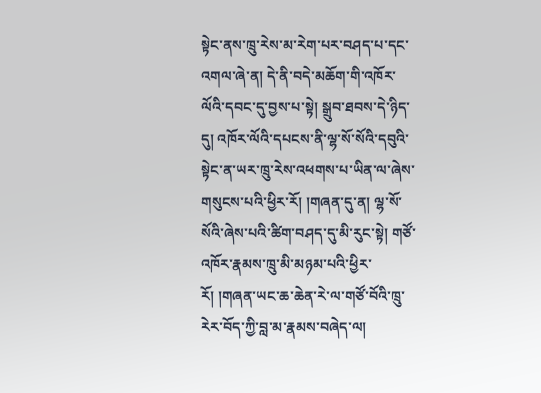སྟེང་ནས་ཁྲུ་རེས་མ་རེག་པར་བཤད་པ་དང་འགལ་ཞེ་ན། དེ་ནི་བདེ་མཆོག་གི་འཁོར་ལོའི་དབང་དུ་བྱས་པ་སྟེ། སྒྲུབ་ཐབས་དེ་ཉིད་དུ། འཁོར་ལོའི་དཔངས་ནི་ལྷ་སོ་སོའི་དབུའི་སྟེང་ན་ཡར་ཁྲུ་རེས་འཕགས་པ་ཡིན་ལ་ཞེས་གསུངས་པའི་ཕྱིར་རོ། །གཞན་དུ་ན། ལྷ་སོ་སོའི་ཞེས་པའི་ཚིག་བཤད་དུ་མི་རུང་སྟེ། གཙོ་འཁོར་རྣམས་ཁྲུ་མི་མཉམ་པའི་ཕྱིར་རོ། །གཞན་ཡང་ཆ་ཆེན་རེ་ལ་གཙོ་བོའི་ཁྲུ་རེར་བོད་ཀྱི་བླ་མ་རྣམས་བཞེད་ལ།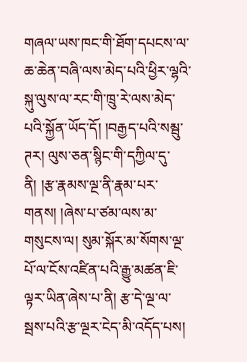གཞལ་ཡས་ཁང་གི་ཐོག་དཔངས་ལ་ཆ་ཆེན་བཞི་ལས་མེད་པའི་ཕྱིར་ལྷའི་སྐུ་ལུས་ལ་རང་གི་ཁྲུ་རེ་ལས་མེད་པའི་སྐྱོན་ཡོད་དོ། །བརྒྱད་པའི་སམྦུ་ཊར། ལུས་ཅན་སྙིང་གི་དཀྱིལ་དུ་ནི། །རྩ་རྣམས་ལྔ་ནི་རྣམ་པར་གནས། །ཞེས་པ་ཙམ་ལས་མ་གསུངས་ལ། སུམ་སྐོར་མ་སོགས་ལྔ་པོ་ལ་ངོས་འཛིན་པའི་རྒྱུ་མཚན་ཇི་ལྟར་ཡིན་ཞེས་པ་ནི། རྩ་དེ་ལྔ་ལ་སྦས་པའི་རྩ་ལྔར་ངེད་མི་འདོད་པས།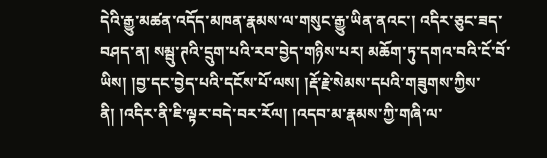དེའི་རྒྱུ་མཚན་འདོད་མཁན་རྣམས་ལ་གསུང་རྒྱུ་ཡིན་ནའང་། འདིར་ཅུང་ཟད་བཤད་ན། སམྦུ་ཊའི་དྲུག་པའི་རབ་བྱེད་གཉིས་པར། མཆོག་ཏུ་དགའ་བའི་ངོ་བོ་ཡིས། །བྱ་དང་བྱེད་པའི་དངོས་པོ་ལས། །རྡོ་རྗེ་སེམས་དཔའི་གཟུགས་ཀྱིས་ནི། །འདིར་ནི་ཇི་ལྟར་བདེ་བར་རོལ། །འདབ་མ་རྣམས་ཀྱི་གཞི་ལ་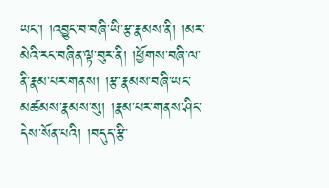ཡང་། །འབྱུང་བ་བཞི་ཡི་རྩ་རྣམས་ནི། །མར་མེའི་རང་བཞིན་ལྟ་བུར་ནི། །ཕྱོགས་བཞི་ལ་ནི་རྣམ་པར་གནས། །རྩ་རྣམས་བཞི་ཡང་མཚམས་རྣམས་སུ། །རྣམ་པར་གནས་ཤིང་དེས་སོན་པའི། །བདུད་རྩི་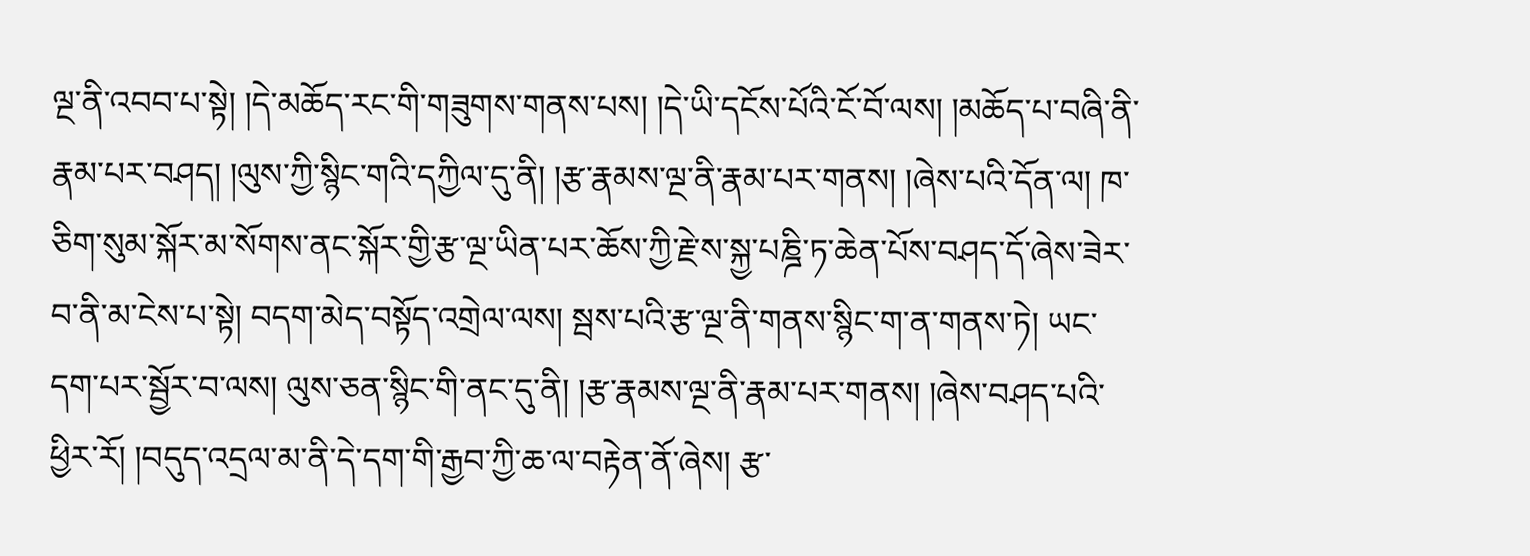ལྔ་ནི་འབབ་པ་སྟེ། །དེ་མཆོད་རང་གི་གཟུགས་གནས་པས། །དེ་ཡི་དངོས་པོའི་ངོ་བོ་ལས། །མཆོད་པ་བཞི་ནི་རྣམ་པར་བཤད། །ལུས་ཀྱི་སྙིང་གའི་དཀྱིལ་དུ་ནི། །རྩ་རྣམས་ལྔ་ནི་རྣམ་པར་གནས། །ཞེས་པའི་དོན་ལ། ཁ་ཅིག་སུམ་སྐོར་མ་སོགས་ནང་སྐོར་གྱི་རྩ་ལྔ་ཡིན་པར་ཆོས་ཀྱི་རྗེ་ས་སྐྱ་པཎྜི་ཏ་ཆེན་པོས་བཤད་དོ་ཞེས་ཟེར་བ་ནི་མ་ངེས་པ་སྟེ། བདག་མེད་བསྟོད་འགྲེལ་ལས། སྦས་པའི་རྩ་ལྔ་ནི་གནས་སྙིང་ག་ན་གནས་ཏེ། ཡང་དག་པར་སྦྱོར་བ་ལས། ལུས་ཅན་སྙིང་གི་ནང་དུ་ནི། །རྩ་རྣམས་ལྔ་ནི་རྣམ་པར་གནས། །ཞེས་བཤད་པའི་ཕྱིར་རོ། །བདུད་འདྲལ་མ་ནི་དེ་དག་གི་རྒྱབ་ཀྱི་ཆ་ལ་བརྟེན་ནོ་ཞེས། རྩ་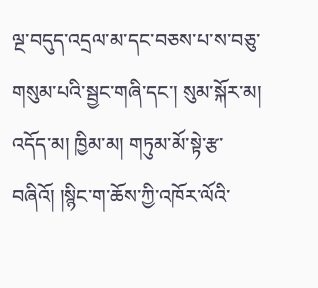ལྔ་བདུད་འདྲལ་མ་དང་བཅས་པ་ས་བཅུ་གསུམ་པའི་སྦྱང་གཞི་དང་། སུམ་སྐོར་མ། འདོད་མ། ཁྱིམ་མ། གཏུམ་མོ་སྟེ་རྩ་བཞིའོ། །སྙིང་ག་ཆོས་ཀྱི་འཁོར་ལོའི་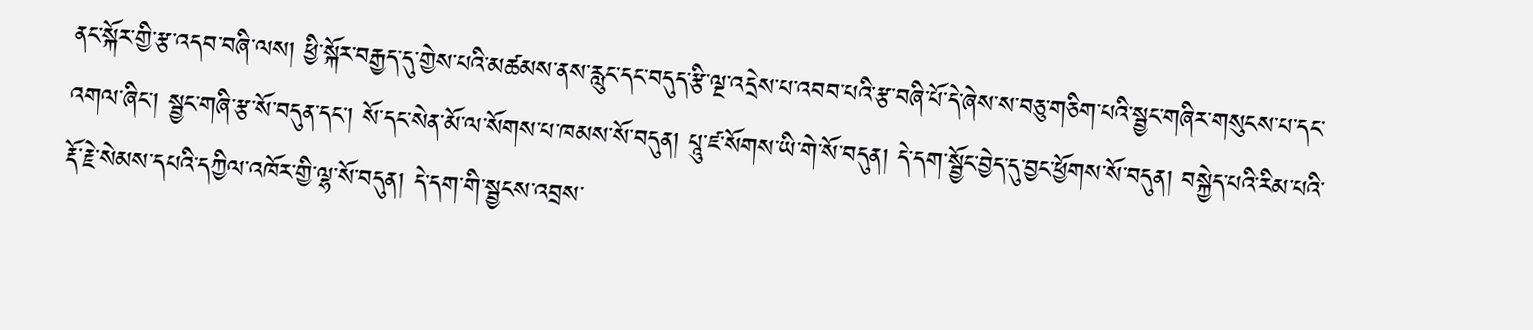ནང་སྐོར་གྱི་རྩ་འདབ་བཞི་ལས། ཕྱི་སྐོར་བརྒྱད་དུ་གྱེས་པའི་མཚམས་ནས་རླུང་དང་བདུད་རྩི་ལྔ་འདྲེས་པ་འབབ་པའི་རྩ་བཞི་པོ་དེ་ཞེས་ས་བཅུ་གཅིག་པའི་སྦྱང་གཞིར་གསུངས་པ་དང་འགལ་ཞིང་། སྦྱང་གཞི་རྩ་སོ་བདུན་དང་། སོ་དང་སེན་མོ་ལ་སོགས་པ་ཁམས་སོ་བདུན། པཱུ་ཛ་སོགས་ཡི་གེ་སོ་བདུན། དེ་དག་སྦྱོང་བྱེད་དུ་བྱང་ཕྱོགས་སོ་བདུན། བསྐྱེད་པའི་རིམ་པའི་རྡོ་རྗེ་སེམས་དཔའི་དཀྱིལ་འཁོར་གྱི་ལྷ་སོ་བདུན། དེ་དག་གི་སྦྱངས་འབྲས་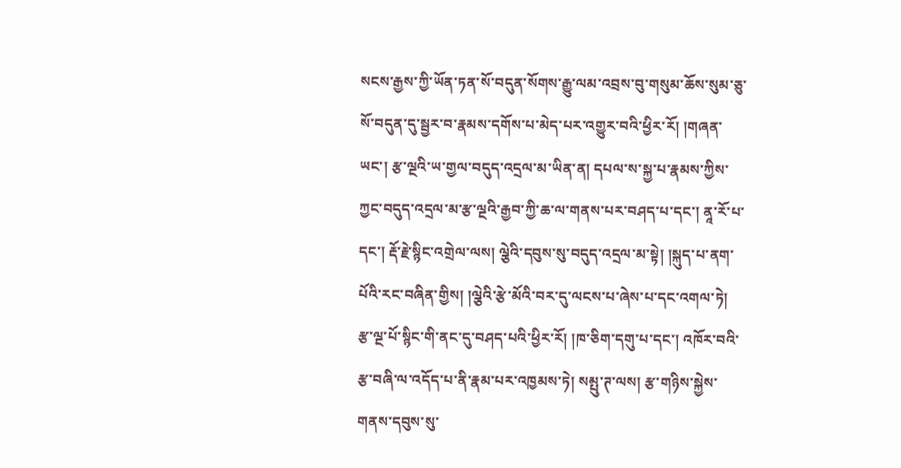སངས་རྒྱས་ཀྱི་ཡོན་ཏན་སོ་བདུན་སོགས་རྒྱུ་ལམ་འབྲས་བུ་གསུམ་ཆོས་སུམ་ཅུ་སོ་བདུན་དུ་སྦྱར་བ་རྣམས་དགོས་པ་མེད་པར་འགྱུར་བའི་ཕྱིར་རོ། །གཞན་ཡང་། རྩ་ལྔའི་ཡ་གྱལ་བདུད་འདྲལ་མ་ཡིན་ན། དཔལ་ས་སྐྱ་པ་རྣམས་ཀྱིས་ཀྱང་བདུད་འདྲལ་མ་རྩ་ལྔའི་རྒྱབ་ཀྱི་ཆ་ལ་གནས་པར་བཤད་པ་དང་། ནཱ་རོ་པ་དང་། རྡོ་རྗེ་སྙིང་འགྲེལ་ལས། ལྕེའི་དབུས་སུ་བདུད་འདྲལ་མ་སྟེ། །སྐུད་པ་ནག་པོའི་རང་བཞིན་གྱིས། །ལྕེའི་རྩེ་མོའི་བར་དུ་ལངས་པ་ཞེས་པ་དང་འགལ་ཏེ། རྩ་ལྔ་པོ་སྙིང་གི་ནང་དུ་བཤད་པའི་ཕྱིར་རོ། །ཁ་ཅིག་དགུ་པ་དང་། འཁོར་བའི་རྩ་བཞི་ལ་འདོད་པ་ནི་རྣམ་པར་འཁྱམས་ཏེ། སམྤུ་ཊ་ལས། རྩ་གཉིས་སྐྱེས་གནས་དབུས་སུ་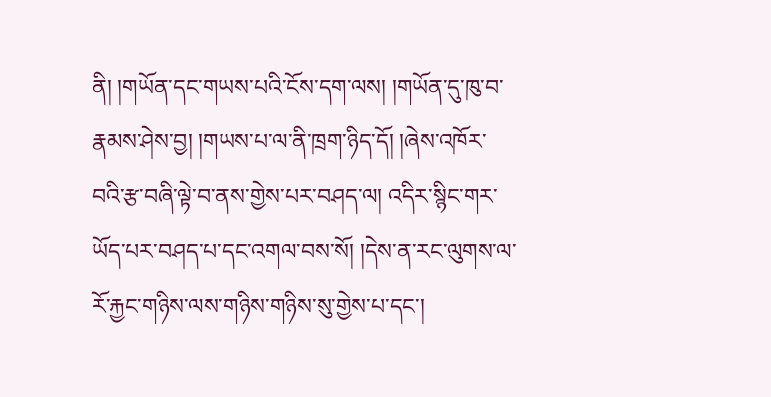ནི། །གཡོན་དང་གཡས་པའི་ངོས་དག་ལས། །གཡོན་དུ་ཁུ་བ་རྣམས་ཤེས་བྱ། །གཡས་པ་ལ་ནི་ཁྲག་ཉིད་དོ། །ཞེས་འཁོར་བའི་རྩ་བཞི་ལྟེ་བ་ནས་གྱེས་པར་བཤད་ལ། འདིར་སྙིང་གར་ཡོད་པར་བཤད་པ་དང་འགལ་བས་སོ། །དེས་ན་རང་ལུགས་ལ་རོ་རྐྱང་གཉིས་ལས་གཉིས་གཉིས་སུ་གྱེས་པ་དང་།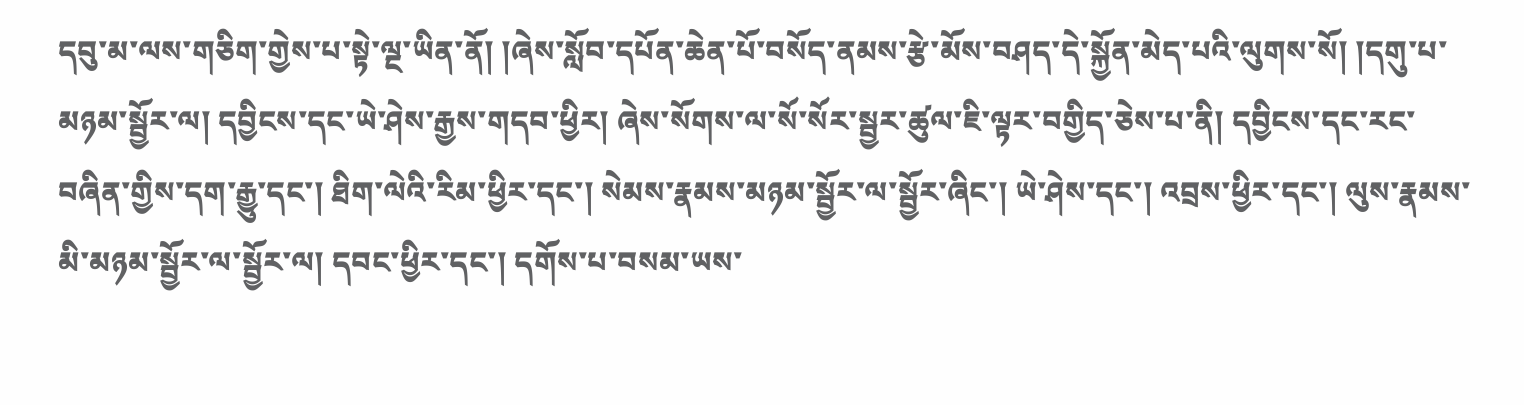དབུ་མ་ལས་གཅིག་གྱེས་པ་སྟེ་ལྔ་ཡིན་ནོ། །ཞེས་སློབ་དཔོན་ཆེན་པོ་བསོད་ནམས་རྩེ་མོས་བཤད་དེ་སྐྱོན་མེད་པའི་ལུགས་སོ། །དགུ་པ་མཉམ་སྦྱོར་ལ། དབྱིངས་དང་ཡེ་ཤེས་རྒྱས་གདབ་ཕྱིར། ཞེས་སོགས་ལ་སོ་སོར་སྦྱར་ཚུལ་ཇི་ལྟར་བགྱིད་ཅེས་པ་ནི། དབྱིངས་དང་རང་བཞིན་གྱིས་དག་རྒྱུ་དང་། ཐིག་ལེའི་རིམ་ཕྱིར་དང་། སེམས་རྣམས་མཉམ་སྦྱོར་ལ་སྦྱོར་ཞིང་། ཡེ་ཤེས་དང་། འབྲས་ཕྱིར་དང་། ལུས་རྣམས་མི་མཉམ་སྦྱོར་ལ་སྦྱོར་ལ། དབང་ཕྱིར་དང་། དགོས་པ་བསམ་ཡས་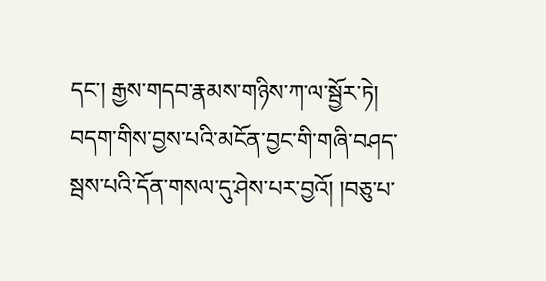དང་། རྒྱས་གདབ་རྣམས་གཉིས་ཀ་ལ་སྦྱོར་ཏེ། བདག་གིས་བྱས་པའི་མངོན་བྱང་གི་གཞི་བཤད་སྦས་པའི་དོན་གསལ་དུ་ཤེས་པར་བྱའོ། །བཅུ་པ་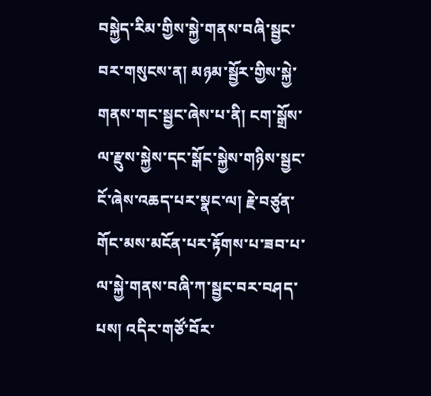བསྐྱེད་རིམ་གྱིས་སྐྱེ་གནས་བཞི་སྦྱང་བར་གསུངས་ན། མཉམ་སྦྱོར་གྱིས་སྐྱེ་གནས་གང་སྦྱང་ཞེས་པ་ནི། ངག་སྒྲོས་ལ་རྫུས་སྐྱེས་དང་སྒོང་སྐྱེས་གཉིས་སྦྱང་ངོ་ཞེས་འཆད་པར་སྣང་ལ། རྗེ་བཙུན་གོང་མས་མངོན་པར་རྟོགས་པ་ཟབ་པ་ལ་སྐྱེ་གནས་བཞི་ཀ་སྦྱང་བར་བཤད་པས། འདིར་གཙོ་བོར་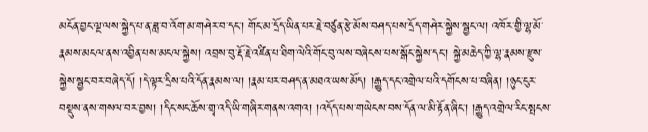མངོན་བྱང་ལྔ་ལས་སྐྱེད་པ་ན་ཟླ་བ་འོག་མ་གཤེར་བ་དང་། གོང་མ་དྲོད་ཡིན་པར་རྗེ་བཙུན་རྩེ་མོས་བཤད་པས་དྲོད་གཤེར་སྐྱེས་སྦྱང་ལ། འཁོར་གྱི་ལྷ་མོ་རྣམས་མངལ་ནས་འབྱིན་པས་མངལ་སྐྱེས། འབྲས་བུ་རྡོ་རྗེ་འཛིན་པ་ཐིག་ལེའི་གོང་བུ་ལས་བཞེངས་པས་སྒོང་སྐྱེས་དང་། སྐྱེ་མཆེད་ཀྱི་ལྷ་རྣམས་རྫུས་སྐྱེས་སྦྱང་བར་བཞེད་དོ། །དེ་ལྟར་དྲིས་པའི་དོན་རྣམས་ལ། །རྣམ་པར་བཤད་ན་མཐའ་ཡས་མོད། །རྒྱུད་དང་འགྲེལ་པའི་དགོངས་པ་བཞིན། །ཉུང་ངུར་བསྡུས་ནས་གསལ་བར་བྱས། །དིང་སང་ཆོས་གྲྭ་འདི་ཡི་གཞིར་གནས་འགའ། །འདོད་པས་གཡེངས་བས་དོན་ལ་མི་རྟོན་ཞིང་། །རྒྱུད་འགྲེལ་རིང་སྤངས་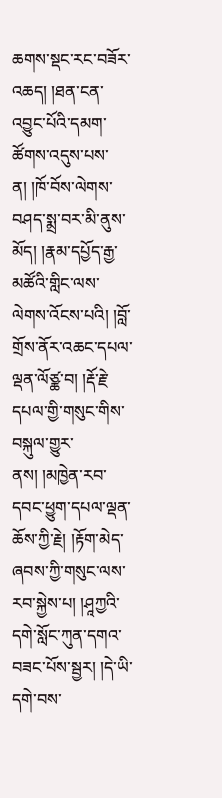ཆགས་སྡང་རང་བཟོར་འཆད། །ཐན་ངན་འབྱུང་པོའི་དམག་ཚོགས་འདུས་པས་ན། །ཁོ་བོས་ལེགས་བཤད་སྨྲ་བར་མི་ནུས་མོད། །རྣམ་དཔྱོད་རྒྱ་མཚོའི་གླིང་ལས་ལེགས་འོངས་པའི། །བློ་གྲོས་ནོར་འཆང་དཔལ་ལྡན་ལོཙྪ་བ། །རྡོ་རྗེ་དཔལ་གྱི་གསུང་གིས་བསྐུལ་གྱུར་ནས། །མཁྱེན་རབ་དབང་ཕྱུག་དཔལ་ལྡན་ཆོས་ཀྱི་རྗེ། །རྟོག་མེད་ཞབས་ཀྱི་གསུང་ལས་རབ་སྐྱེས་པ། །ཤཱཀྱའི་དགེ་སློང་ཀུན་དགའ་བཟང་པོས་སྦྱར། །དེ་ཡི་དགེ་བས་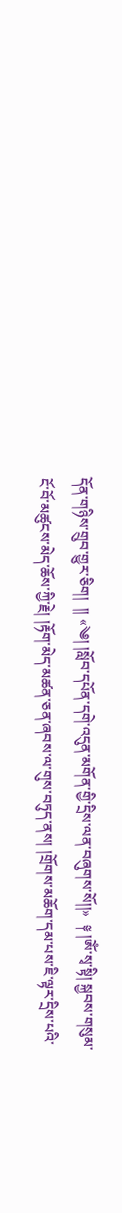དོན་གཉིས་གྲུབ་གྱུར་ཅིག།  །། «༄། །སློབ་དཔོན་དགེ་འདུན་མགོན་གྱི་དྲིས་ལན་བཞུགས་སོ།།»  ༈ །ཨོཾ་སྭ་སྟི། སྐྱབས་གསུམ་ངོ་བོ་མཚུངས་མེད་ཆོས་ཀྱི་རྗེ། །རྟོག་མེད་མཚན་ཅན་ཞབས་ལ་གུས་བཏུད་ནས། །གྲོགས་མཆོག་དམ་པས་ཇི་ལྟར་དྲིས་པའི་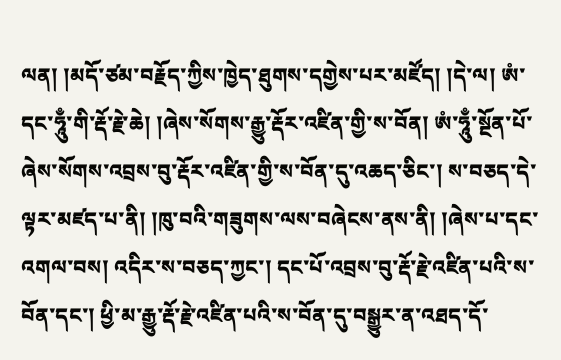ལན། །མདོ་ཙམ་བརྗོད་ཀྱིས་ཁྱེད་ཐུགས་དགྱེས་པར་མཛོད། །དེ་ལ། ཨཾ་དང་ཧཱུྃ་གི་རྡོ་རྗེ་ཆེ། །ཞེས་སོགས་རྒྱུ་རྡོར་འཛིན་གྱི་ས་བོན། ཨཾ་ཧཱུྃ་སྔོན་པོ་ཞེས་སོགས་འབྲས་བུ་རྡོར་འཛིན་གྱི་ས་བོན་དུ་འཆད་ཅིང་། ས་བཅད་དེ་ལྟར་མཛད་པ་ནི། །ཁུ་བའི་གཟུགས་ལས་བཞེངས་ནས་ནི། །ཞེས་པ་དང་འགལ་བས། འདིར་ས་བཅད་ཀྱང་། དང་པོ་འབྲས་བུ་རྡོ་རྗེ་འཛིན་པའི་ས་བོན་དང་། ཕྱི་མ་རྒྱུ་རྡོ་རྗེ་འཛིན་པའི་ས་བོན་དུ་བསྒྱུར་ན་འཐད་དོ་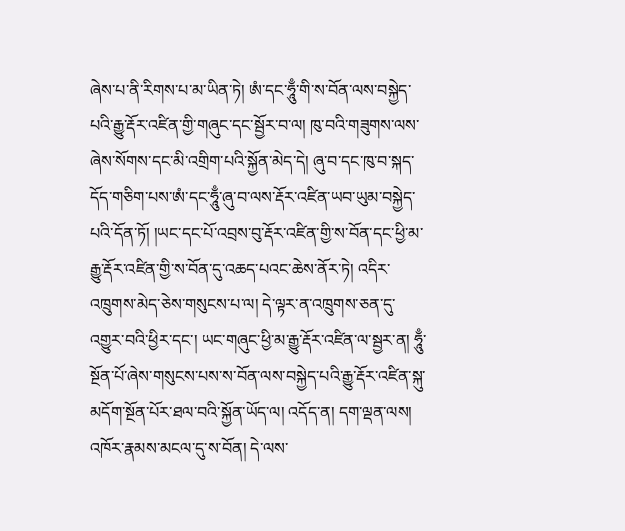ཞེས་པ་ནི་རིགས་པ་མ་ཡིན་ཏེ། ཨཾ་དང་ཧཱུྃ་གི་ས་བོན་ལས་བསྐྱེད་པའི་རྒྱུ་རྡོར་འཛིན་གྱི་གཞུང་དང་སྦྱོར་བ་ལ། ཁུ་བའི་གཟུགས་ལས་ཞེས་སོགས་དང་མི་འགྲིག་པའི་སྐྱོན་མེད་དེ། ཞུ་བ་དང་ཁུ་བ་སྐད་དོད་གཅིག་པས་ཨཾ་དང་ཧཱུྃ་ཞུ་བ་ལས་རྡོར་འཛིན་ཡབ་ཡུམ་བསྐྱེད་པའི་དོན་ཏོ། །ཡང་དང་པོ་འབྲས་བུ་རྡོར་འཛིན་གྱི་ས་བོན་དང་ཕྱི་མ་རྒྱུ་རྡོར་འཛིན་གྱི་ས་བོན་དུ་འཆད་པའང་ཆེས་ནོར་ཏེ། འདིར་འཁྲུགས་མེད་ཅེས་གསུངས་པ་ལ། དེ་ལྟར་ན་འཁྲུགས་ཅན་དུ་འགྱུར་བའི་ཕྱིར་དང་། ཡང་གཞུང་ཕྱི་མ་རྒྱུ་རྡོར་འཛིན་ལ་སྦྱར་ན། ཧཱུྃ་སྔོན་པོ་ཞེས་གསུངས་པས་ས་བོན་ལས་བསྐྱེད་པའི་རྒྱུ་རྡོར་འཛིན་སྐུ་མདོག་སྔོན་པོར་ཐལ་བའི་སྐྱོན་ཡོད་ལ། འདོད་ན། དག་ལྡན་ལས། འཁོར་རྣམས་མངལ་དུ་ས་བོན། དེ་ལས་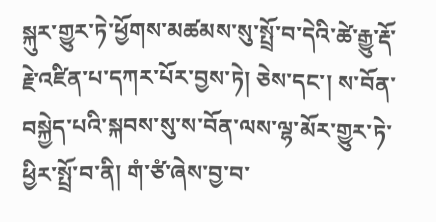སྐུར་གྱུར་ཏེ་ཕྱོགས་མཚམས་སུ་སྤྲོ་བ་དེའི་ཚེ་རྒྱུ་རྡོ་རྗེ་འཛིན་པ་དཀར་པོར་བྱས་ཏེ། ཅེས་དང་། ས་བོན་བསྐྱེད་པའི་སྐབས་སུ་ས་བོན་ལས་ལྷ་མོར་གྱུར་ཏེ་ཕྱིར་སྤྲོ་བ་ནི། གཾ་ཙཾ་ཞེས་བྱ་བ་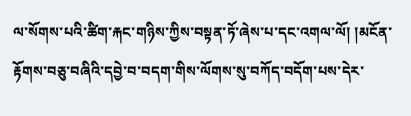ལ་སོགས་པའི་ཚིག་རྐང་གཉིས་ཀྱིས་བསྟན་ཏོ་ཞེས་པ་དང་འགལ་ལོ། །མངོན་རྟོགས་བཅུ་བཞིའི་དབྱེ་བ་བདག་གིས་ལོགས་སུ་བཀོད་བདོག་པས་དེར་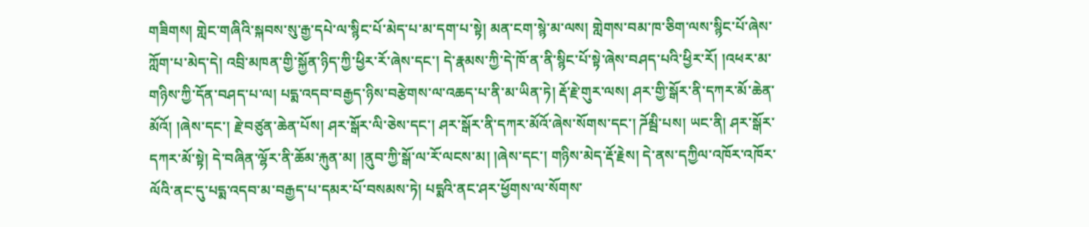གཟིགས། གླེང་གཞིའི་སྐབས་སུ་རྒྱ་དཔེ་ལ་སྙིང་པོ་མེད་པ་མ་དག་པ་སྟེ། མན་ངག་སྙེ་མ་ལས། གླེགས་བམ་ཁ་ཅིག་ལས་སྙིང་པོ་ཞེས་ཀློག་པ་མེད་དེ། འབྲི་མཁན་གྱི་སྐྱོན་ཉིད་ཀྱི་ཕྱིར་རོ་ཞེས་དང་། དེ་རྣམས་ཀྱི་དེ་ཁོ་ན་ནི་སྙིང་པོ་སྟེ་ཞེས་བཤད་པའི་ཕྱིར་རོ། །འཕར་མ་གཉིས་ཀྱི་དོན་བཤད་པ་ལ། པདྨ་འདབ་བརྒྱད་ཉིས་བརྩེགས་ལ་འཆད་པ་ནི་མ་ཡིན་ཏེ། རྡོ་རྗེ་གུར་ལས། ཤར་གྱི་སྒོར་ནི་དཀར་མོ་ཆེན་མོའོ། །ཞེས་དང་། རྗེ་བཙུན་ཆེན་པོས། ཤར་སྒོར་ལི་ཅེས་དང་། ཤར་སྒོར་ནི་དཀར་མོའོ་ཞེས་སོགས་དང་། ཌོམྦི་པས། ཡང་ནི། ཤར་སྒོར་དཀར་མོ་སྟེ། དེ་བཞིན་ལྷོར་ནི་ཆོམ་རྐུན་མ། །ནུབ་ཀྱི་སྒོ་ལ་རོ་ལངས་མ། །ཞེས་དང་། གཉིས་མེད་རྡོ་རྗེས། དེ་ནས་དཀྱིལ་འཁོར་འཁོར་ལོའི་ནང་དུ་པདྨ་འདབ་མ་བརྒྱད་པ་དམར་པོ་བསམས་ཏེ། པདྨའི་ནང་ཤར་ཕྱོགས་ལ་སོགས་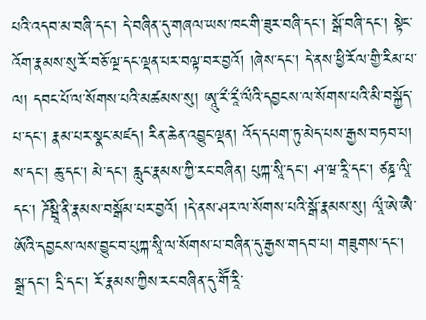པའི་འདབ་མ་བཞི་དང་། དེ་བཞིན་དུ་གཞལ་ཡས་ཁང་གི་ཟུར་བཞི་དང་། སྒོ་བཞི་དང་། སྟེང་འོག་རྣམས་སུ་རོ་བཅོ་ལྔ་དང་ལྡན་པར་བལྟ་བར་བྱའོ། །ཞེས་དང་། དེ་ནས་ཕྱི་རོལ་གྱི་རིམ་པ་ལ། དབང་པོ་ལ་སོགས་པའི་མཚམས་སུ། ཨཱུ་རྀ་རཱྀ་ལྀའི་དབྱངས་ལ་སོགས་པའི་མི་བསྐྱོད་པ་དང་། རྣམ་པར་སྣང་མཛད། རིན་ཆེན་འབྱུང་ལྡན། འོད་དཔག་ཏུ་མེད་པས་རྒྱས་བཏབ་པ། ས་དང་། ཆུ་དང་། མེ་དང་། རླུང་རྣམས་ཀྱི་རང་བཞིན། པུཀྐ་སཱི་དང་། ཤ་ཝ་རཱི་དང་། ཙཎྜ་ལཱི་དང་། ཌོམྦཱི་ནི་རྣམས་བསྒོམ་པར་བྱའོ། །དེ་ནས་ཤར་ལ་སོགས་པའི་སྒོ་རྣམས་སུ། ལཱྀ་ཨེ་ཨཻ་ཨོའི་དབྱངས་ལས་བྱུང་བ་པུཀྐ་སཱི་ལ་སོགས་པ་བཞིན་དུ་རྒྱས་གདབ་པ། གཟུགས་དང་། སྒྲ་དང་། དྲི་དང་། རོ་རྣམས་ཀྱིས་རང་བཞིན་དུ་གཽ་རཱི་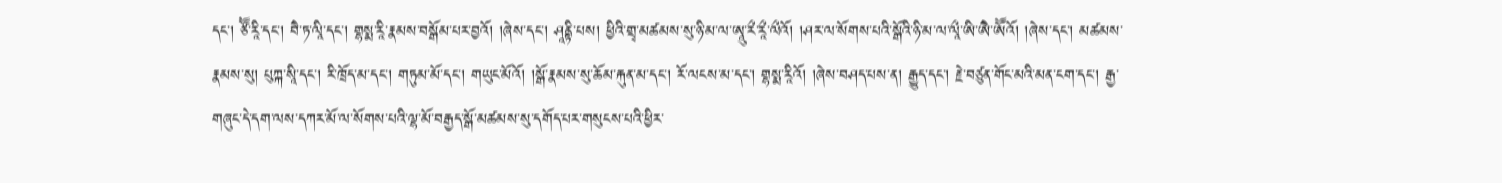དང་། ཙཽ་རཱི་དང་། བཻ་ཏ་ལཱི་དང་། གྷསྨ་རཱི་རྣམས་བསྒོམ་པར་བྱའོ། །ཞེས་དང་། ཤཱནྟི་པས། ཕྱིའི་གྲྭ་མཚམས་སུ་ཉི་མ་ལ་ཨཱུ་རྀ་རཱྀ་ལྀའོ། །ཤར་ལ་སོགས་པའི་སྒོའི་ཉི་མ་ལ་ལཱྀ་ཨི་ཨཻ་ཨཽའོ། །ཞེས་དང་། མཚམས་རྣམས་སུ། པུཀྐ་སཱི་དང་། རི་ཁྲོད་མ་དང་། གཏུམ་མོ་དང་། གཡུང་མོའོ། །སྒོ་རྣམས་སུ་ཆོམ་རྐུན་མ་དང་། རོ་ལངས་མ་དང་། གྷསྨ་རཱིའོ། །ཞེས་བཤད་པས་ན། རྒྱུད་དང་། རྗེ་བཙུན་གོང་མའི་མན་ངག་དང་། རྒྱ་གཞུང་དེ་དག་ལས་དཀར་མོ་ལ་སོགས་པའི་ལྷ་མོ་བརྒྱད་སྒོ་མཚམས་སུ་དགོད་པར་གསུངས་པའི་ཕྱིར་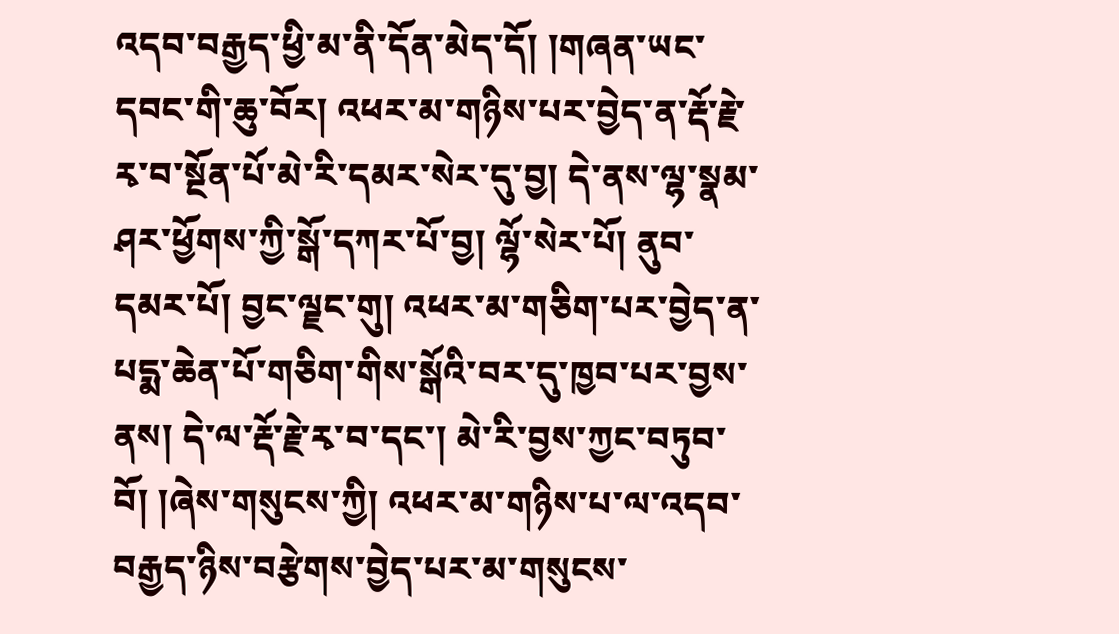འདབ་བརྒྱད་ཕྱི་མ་ནི་དོན་མེད་དོ། །གཞན་ཡང་དབང་གི་ཆུ་བོར། འཕར་མ་གཉིས་པར་བྱེད་ན་རྡོ་རྗེ་རྭ་བ་སྔོན་པོ་མེ་རི་དམར་སེར་དུ་བྱ། དེ་ནས་ལྷ་སྣམ་ཤར་ཕྱོགས་ཀྱི་སྒོ་དཀར་པོ་བྱ། ལྷོ་སེར་པོ། ནུབ་དམར་པོ། བྱང་ལྗང་གུ། འཕར་མ་གཅིག་པར་བྱེད་ན་པདྨ་ཆེན་པོ་གཅིག་གིས་སྒོའི་བར་དུ་ཁྱབ་པར་བྱས་ནས། དེ་ལ་རྡོ་རྗེ་རྭ་བ་དང་། མེ་རི་བྱས་ཀྱང་བཏུབ་བོ། །ཞེས་གསུངས་ཀྱི། འཕར་མ་གཉིས་པ་ལ་འདབ་བརྒྱད་ཉིས་བརྩེགས་བྱེད་པར་མ་གསུངས་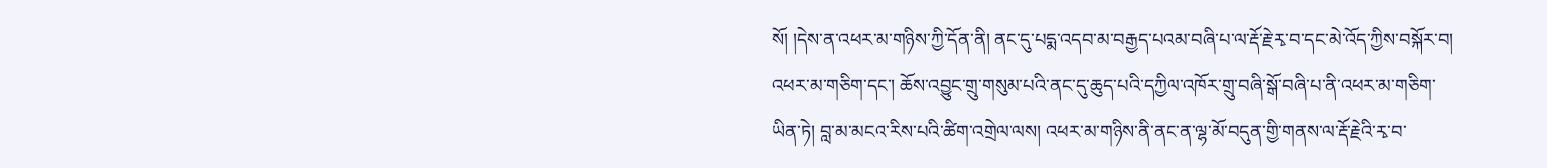སོ། །དེས་ན་འཕར་མ་གཉིས་ཀྱི་དོན་ནི། ནང་དུ་པདྨ་འདབ་མ་བརྒྱད་པའམ་བཞི་པ་ལ་རྡོ་རྗེ་རྭ་བ་དང་མེ་འོད་ཀྱིས་བསྐོར་བ། འཕར་མ་གཅིག་དང་། ཆོས་འབྱུང་གྲུ་གསུམ་པའི་ནང་དུ་ཆུད་པའི་དཀྱིལ་འཁོར་གྲུ་བཞི་སྒོ་བཞི་པ་ནི་འཕར་མ་གཅིག་ཡིན་ཏེ། བླ་མ་མངའ་རིས་པའི་ཚིག་འགྲེལ་ལས། འཕར་མ་གཉིས་ནི་ནང་ན་ལྷ་མོ་བདུན་གྱི་གནས་ལ་རྡོ་རྗེའི་རྭ་བ་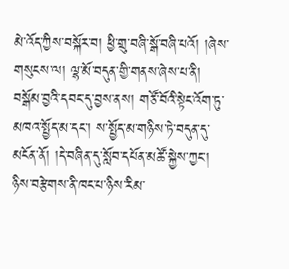མེ་འོད་ཀྱིས་བསྐོར་བ། ཕྱི་གྲུ་བཞི་སྒོ་བཞི་པའོ། །ཞེས་གསུངས་ལ། ལྷ་མོ་བདུན་གྱི་གནས་ཞེས་པ་ནི། བསྒོམ་བྱའི་དབང་དུ་བྱས་ནས། གཙོ་བོའི་སྟེང་འོག་ཏུ་མཁའ་སྤྱོད་མ་དང་། ས་སྤྱོད་མ་གཉིས་ཏེ་བདུན་དུ་མངོན་ནོ། །དེ་བཞིན་དུ་སློབ་དཔོན་མཚོ་སྐྱེས་ཀྱང་། ཉིས་བརྩེགས་ནི་ཁང་པ་ཉིས་རིམ་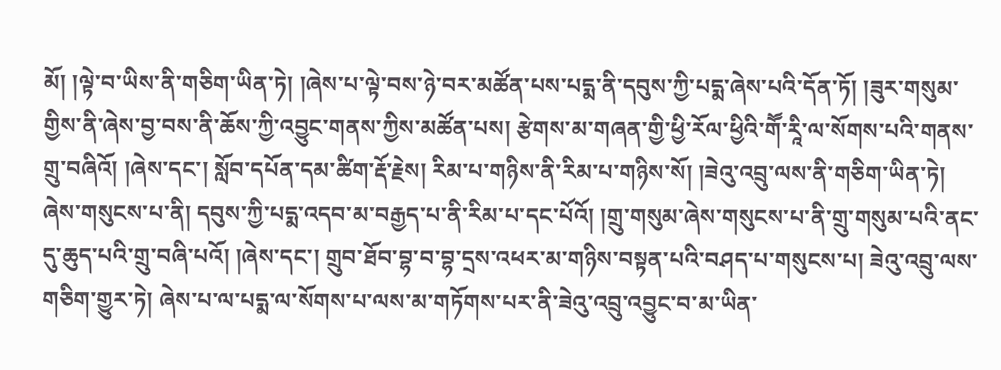མོ། །ལྟེ་བ་ཡིས་ནི་གཅིག་ཡིན་ཏེ། །ཞེས་པ་ལྟེ་བས་ཉེ་བར་མཚོན་པས་པདྨ་ནི་དབུས་ཀྱི་པདྨ་ཞེས་པའི་དོན་ཏོ། །ཟུར་གསུམ་གྱིས་ནི་ཞེས་བྱ་བས་ནི་ཆོས་ཀྱི་འབྱུང་གནས་ཀྱིས་མཚོན་པས། རྩེགས་མ་གཞན་གྱི་ཕྱི་རོལ་ཕྱིའི་གཽ་རཱི་ལ་སོགས་པའི་གནས་གྲུ་བཞིའོ། །ཞེས་དང་། སློབ་དཔོན་དམ་ཚིག་རྡོ་རྗེས། རིམ་པ་གཉིས་ནི་རིམ་པ་གཉིས་སོ། །ཟེའུ་འབྲུ་ལས་ནི་གཅིག་ཡིན་ཏེ། ཞེས་གསུངས་པ་ནི། དབུས་ཀྱི་པདྨ་འདབ་མ་བརྒྱད་པ་ནི་རིམ་པ་དང་པོའོ། །གྲུ་གསུམ་ཞེས་གསུངས་པ་ནི་གྲུ་གསུམ་པའི་ནང་དུ་ཆུད་པའི་གྲུ་བཞི་པའོ། །ཞེས་དང་། གྲུབ་ཐོབ་བྷ་བ་བྷ་དྲས་འཕར་མ་གཉིས་བསྟན་པའི་བཤད་པ་གསུངས་པ། ཟེའུ་འབྲུ་ལས་གཅིག་གྱུར་ཏེ། ཞེས་པ་ལ་པདྨ་ལ་སོགས་པ་ལས་མ་གཏོགས་པར་ནི་ཟེའུ་འབྲུ་འབྱུང་བ་མ་ཡིན་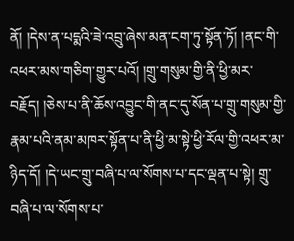ནོ། །དེས་ན་པདྨའི་ཟེ་འབྲུ་ཞེས་མན་ངག་ཏུ་སྟོན་ཏོ། །ནང་གི་འཕར་མས་གཅིག་གྱུར་པའོ། །གྲུ་གསུམ་གྱི་ནི་ཕྱི་མར་བརྗོད། །ཅེས་པ་ནི་ཆོས་འབྱུང་གི་ནང་དུ་སོན་པ་གྲུ་གསུམ་གྱི་རྣམ་པའི་ནམ་མཁར་སྟོན་པ་ནི་ཕྱི་མ་སྟེ་ཕྱི་རོལ་གྱི་འཕར་མ་ཉིད་དོ། །དེ་ཡང་གྲུ་བཞི་པ་ལ་སོགས་པ་དང་ལྡན་པ་སྟེ། གྲུ་བཞི་པ་ལ་སོགས་པ་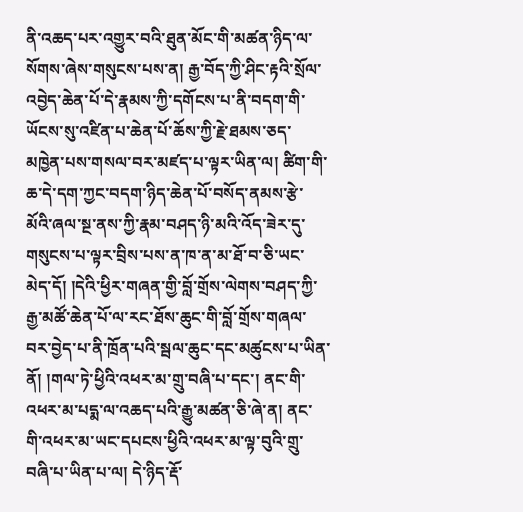ནི་འཆད་པར་འགྱུར་བའི་ཐུན་མོང་གི་མཚན་ཉིད་ལ་སོགས་ཞེས་གསུངས་པས་ན། རྒྱ་བོད་ཀྱི་ཤིང་རྟའི་སྲོལ་འབྱེད་ཆེན་པོ་དེ་རྣམས་ཀྱི་དགོངས་པ་ནི་བདག་གི་ཡོངས་སུ་འཛིན་པ་ཆེན་པོ་ཆོས་ཀྱི་རྗེ་ཐམས་ཅད་མཁྱེན་པས་གསལ་བར་མཛད་པ་ལྟར་ཡིན་ལ། ཚིག་གི་ཆ་དེ་དག་ཀྱང་བདག་ཉིད་ཆེན་པོ་བསོད་ནམས་རྩེ་མོའི་ཞལ་སྔ་ནས་ཀྱི་རྣམ་བཤད་ཉི་མའི་འོད་ཟེར་དུ་གསུངས་པ་ལྟར་བྲིས་པས་ན་ཁ་ན་མ་ཐོ་བ་ཅི་ཡང་མེད་དོ། །དེའི་ཕྱིར་གཞན་གྱི་བློ་གྲོས་ལེགས་བཤད་ཀྱི་རྒྱ་མཚོ་ཆེན་པོ་ལ་རང་ཐོས་ཆུང་གི་བློ་གྲོས་གཞལ་བར་བྱེད་པ་ནི་ཁྲོན་པའི་སྦལ་ཆུང་དང་མཚུངས་པ་ཡིན་ནོ། །གལ་ཏེ་ཕྱིའི་འཕར་མ་གྲུ་བཞི་པ་དང་། ནང་གི་འཕར་མ་པདྨ་ལ་འཆད་པའི་རྒྱུ་མཚན་ཅི་ཞེ་ན། ནང་གི་འཕར་མ་ཡང་དཔངས་ཕྱིའི་འཕར་མ་ལྟ་བུའི་གྲུ་བཞི་པ་ཡིན་པ་ལ། དེ་ཉིད་རྡོ་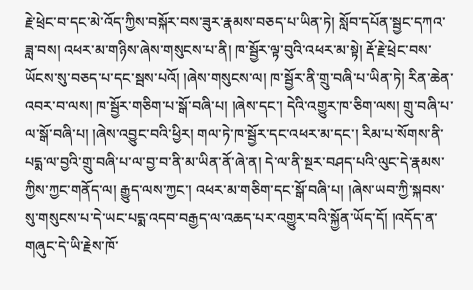རྗེ་ཕྲེང་བ་དང་མེ་འོད་ཀྱིས་བསྐོར་བས་ཟུར་རྣམས་བཅད་པ་ཡིན་ཏེ། སློབ་དཔོན་སྦྱང་དཀའ་ཟླ་བས། འཕར་མ་གཉིས་ཞེས་གསུངས་པ་ནི། ཁ་སྦྱོར་ལྟ་བུའི་འཕར་མ་སྟེ། རྡོ་རྗེ་ཕྲེང་བས་ཡོངས་སུ་བཅད་པ་དང་སྦས་པའོ། །ཞེས་གསུངས་ལ། ཁ་སྦྱོར་ནི་གྲུ་བཞི་པ་ཡིན་ཏེ། རིན་ཆེན་འབར་བ་ལས། ཁ་སྦྱོར་གཅིག་པ་སྒོ་བཞི་པ། །ཞེས་དང་། དེའི་འགྱུར་ཁ་ཅིག་ལས། གྲུ་བཞི་པ་ལ་སྒོ་བཞི་པ། །ཞེས་འབྱུང་བའི་ཕྱིར། གལ་ཏེ་ཁ་སྦྱོར་དང་འཕར་མ་དང་། རིམ་པ་སོགས་ནི་པདྨ་ལ་བྱའི་གྲུ་བཞི་པ་ལ་བྱ་བ་ནི་མ་ཡིན་ནོ་ཞེ་ན། དེ་ལ་ནི་སྔར་བཤད་པའི་ལུང་དེ་རྣམས་ཀྱིས་ཀྱང་གནོད་ལ། རྒྱུད་ལས་ཀྱང་། འཕར་མ་གཅིག་དང་སྒོ་བཞི་པ། །ཞེས་ཡབ་ཀྱི་སྐབས་སུ་གསུངས་པ་དེ་ཡང་པདྨ་འདབ་བརྒྱད་ལ་འཆད་པར་འགྱུར་བའི་སྐྱོན་ཡོད་དོ། །འདོད་ན་གཞུང་དེ་ཡི་རྗེས་ཁོ་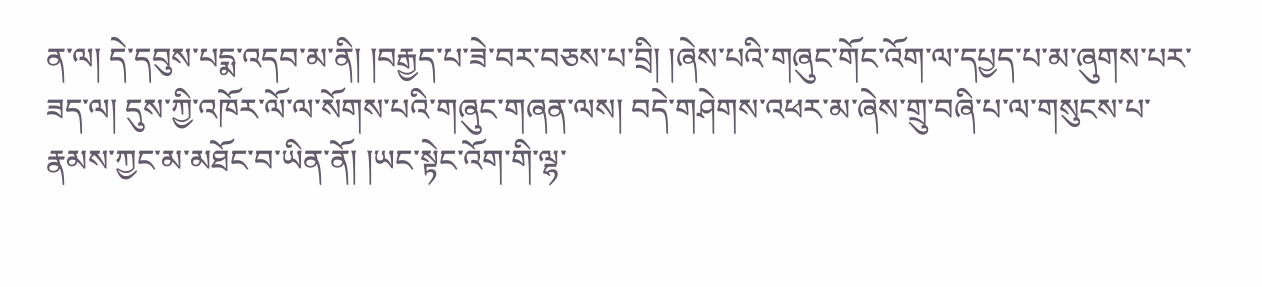ན་ལ། དེ་དབུས་པདྨ་འདབ་མ་ནི། །བརྒྱད་པ་ཟེ་བར་བཅས་པ་བྲི། །ཞེས་པའི་གཞུང་གོང་འོག་ལ་དཔྱད་པ་མ་ཞུགས་པར་ཟད་ལ། དུས་ཀྱི་འཁོར་ལོ་ལ་སོགས་པའི་གཞུང་གཞན་ལས། བདེ་གཤེགས་འཕར་མ་ཞེས་གྲུ་བཞི་པ་ལ་གསུངས་པ་རྣམས་ཀྱང་མ་མཐོང་བ་ཡིན་ནོ། །ཡང་སྟེང་འོག་གི་ལྷ་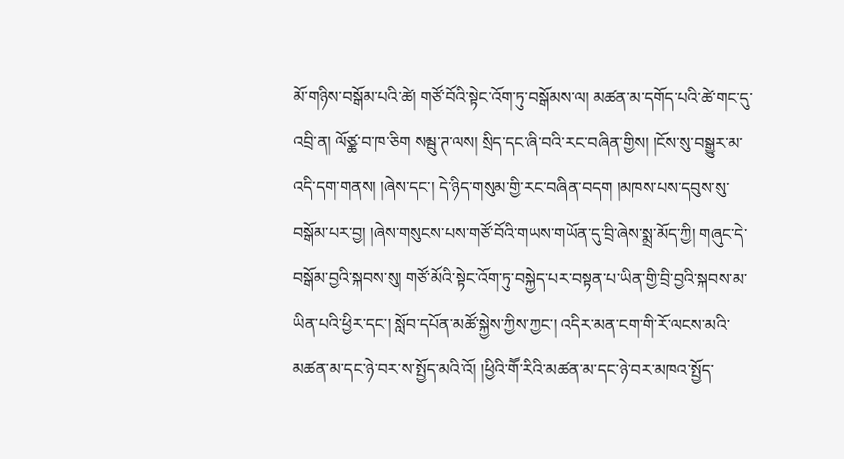མོ་གཉིས་བསྒོམ་པའི་ཚེ། གཙོ་བོའི་སྟེང་འོག་ཏུ་བསྒོམས་ལ། མཚན་མ་དགོད་པའི་ཚེ་གང་དུ་འབྲི་ན། ལོཙྪ་བ་ཁ་ཅིག སམྦུ་ཊ་ལས། སྲིད་དང་ཞི་བའི་རང་བཞིན་གྱིས། །ངོས་སུ་བསྒྱུར་མ་འདི་དག་གནས། །ཞེས་དང་། དེ་ཉིད་གསུམ་གྱི་རང་བཞིན་བདག །མཁས་པས་དབུས་སུ་བསྒོམ་པར་བྱ། །ཞེས་གསུངས་པས་གཙོ་བོའི་གཡས་གཡོན་དུ་བྲི་ཞེས་སྨྲ་མོད་ཀྱི། གཞུང་དེ་བསྒོམ་བྱའི་སྐབས་སུ། གཙོ་མོའི་སྟེང་འོག་ཏུ་བསྐྱེད་པར་བསྟན་པ་ཡིན་གྱི་བྲི་བྱའི་སྐབས་མ་ཡིན་པའི་ཕྱིར་དང་། སློབ་དཔོན་མཚོ་སྐྱེས་ཀྱིས་ཀྱང་། འདིར་མན་ངག་གི་རོ་ལངས་མའི་མཚན་མ་དང་ཉེ་བར་ས་སྤྱོད་མའི་འོ། །ཕྱིའི་གཽ་རིའི་མཚན་མ་དང་ཉེ་བར་མཁའ་སྤྱོད་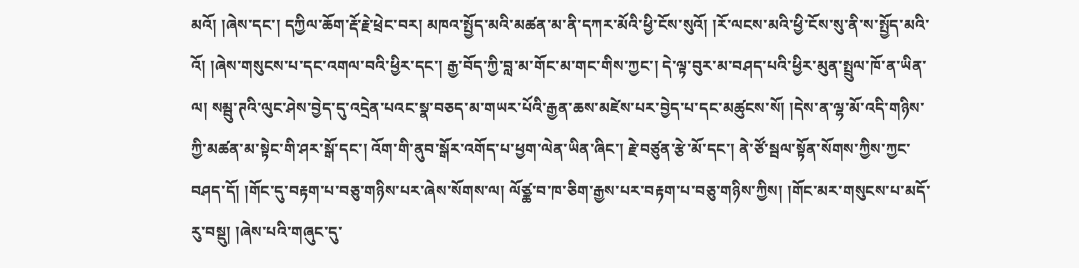མའོ། །ཞེས་དང་། དཀྱིལ་ཆོག་རྡོ་རྗེ་ཕྲེང་བར། མཁའ་སྤྱོད་མའི་མཚན་མ་ནི་དཀར་མོའི་ཕྱི་ངོས་སུའོ། །རོ་ལངས་མའི་ཕྱི་ངོས་སུ་ནི་ས་སྤྱོད་མའི་འོ། །ཞེས་གསུངས་པ་དང་འགལ་བའི་ཕྱིར་དང་། རྒྱ་བོད་ཀྱི་བླ་མ་གོང་མ་གང་གིས་ཀྱང་། དེ་ལྟ་བུར་མ་བཤད་པའི་ཕྱིར་མུན་སྤྲུལ་ཁོ་ན་ཡིན་ལ། སམྦུ་ཊའི་ལུང་ཤེས་བྱེད་དུ་འདྲེན་པའང་སྣ་བཅད་མ་གཡར་པོའི་རྒྱན་ཆས་མཛེས་པར་བྱེད་པ་དང་མཚུངས་སོ། །དེས་ན་ལྷ་མོ་འདི་གཉིས་ཀྱི་མཚན་མ་སྟེང་གི་ཤར་སྒོ་དང་། འོག་གི་ནུབ་སྒོར་འགོད་པ་ཕྱག་ལེན་ཡིན་ཞིང་། རྗེ་བཙུན་རྩེ་མོ་དང་། ནེ་ཙོ་སྦལ་སྟོན་སོགས་ཀྱིས་ཀྱང་བཤད་དོ། །གོང་དུ་བརྟག་པ་བཅུ་གཉིས་པར་ཞེས་སོགས་ལ། ལོཙྪ་བ་ཁ་ཅིག་རྒྱས་པར་བརྟག་པ་བཅུ་གཉིས་ཀྱིས། །གོང་མར་གསུངས་པ་མདོ་རུ་བསྡུ། །ཞེས་པའི་གཞུང་དུ་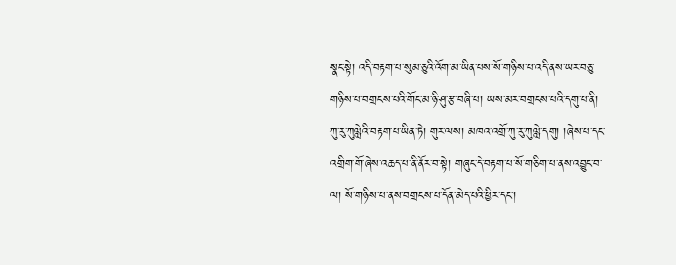སྣང་སྟེ། འདི་བརྟག་པ་སུམ་ཅུའི་འོག་མ་ཡིན་པས་སོ་གཉིས་པ་འདི་ནས་ཡར་བཅུ་གཉིས་པ་བགྲངས་པའི་གོང་མ་ཉི་ཤུ་རྩ་བཞི་པ། ཡས་མར་བགྲངས་པའི་དགུ་པ་ནི། ཀུ་རུ་ཀུལླེའི་བརྟག་པ་ཡིན་ཏེ། གུར་ལས། མཁའ་འགྲོ་ཀུ་རུ་ཀུལླེ་དགུ། །ཞེས་པ་དང་འགྲིག་གོ་ཞེས་འཆད་པ་ནི་ནོར་བ་སྟེ། གཞུང་དེ་བརྟག་པ་སོ་གཅིག་པ་ནས་འབྱུང་བ་ལ། སོ་གཉིས་པ་ནས་བགྲངས་པ་དོན་མེད་པའི་ཕྱིར་དང་།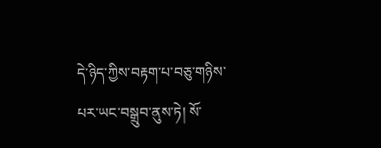དེ་ཉིད་ཀྱིས་བརྟག་པ་བཅུ་གཉིས་པར་ཡང་བསྒྲུབ་ནུས་ཏེ། སོ་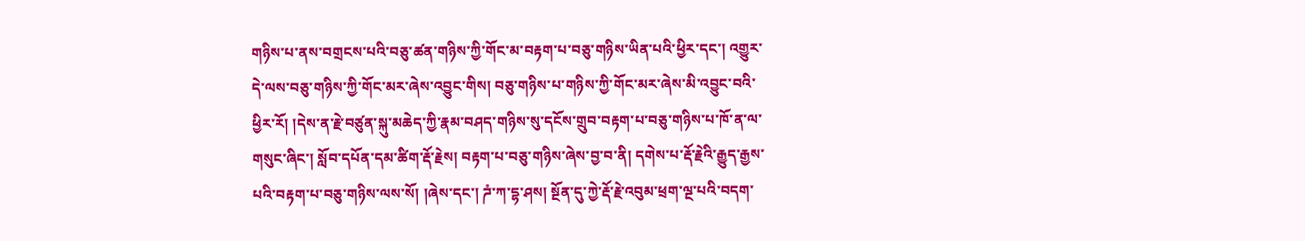གཉིས་པ་ནས་བགྲངས་པའི་བཅུ་ཚན་གཉིས་ཀྱི་གོང་མ་བརྟག་པ་བཅུ་གཉིས་ཡིན་པའི་ཕྱིར་དང་། འགྱུར་དེ་ལས་བཅུ་གཉིས་ཀྱི་གོང་མར་ཞེས་འབྱུང་གིས། བཅུ་གཉིས་པ་གཉིས་ཀྱི་གོང་མར་ཞེས་མི་འབྱུང་བའི་ཕྱིར་རོ། །དེས་ན་རྗེ་བཙུན་སྐུ་མཆེད་ཀྱི་རྣམ་བཤད་གཉིས་སུ་དངོས་གྲུབ་བརྟག་པ་བཅུ་གཉིས་པ་ཁོ་ན་ལ་གསུང་ཞིང་། སློབ་དཔོན་དམ་ཚིག་རྡོ་རྗེས། བརྟག་པ་བཅུ་གཉིས་ཞེས་བྱ་བ་ནི། དགེས་པ་རྡོ་རྗེའི་རྒྱུད་རྒྱས་པའི་བརྟག་པ་བཅུ་གཉིས་ལས་སོ། །ཞེས་དང་། ཌཾ་ཀ་དྷ་ཤས། སྔོན་དུ་ཀྱེ་རྡོ་རྗེ་འབུམ་ཕྲག་ལྔ་པའི་བདག་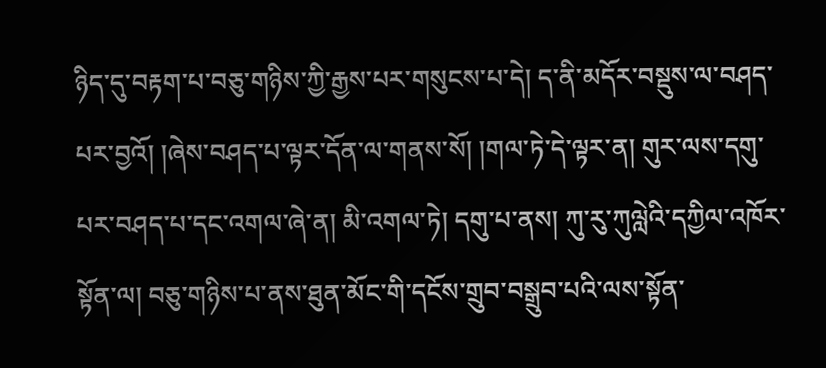ཉིད་དུ་བརྟག་པ་བཅུ་གཉིས་ཀྱི་རྒྱས་པར་གསུངས་པ་དེ། ད་ནི་མདོར་བསྡུས་ལ་བཤད་པར་བྱའོ། །ཞེས་བཤད་པ་ལྟར་དོན་ལ་གནས་སོ། །གལ་ཏེ་དེ་ལྟར་ན། གུར་ལས་དགུ་པར་བཤད་པ་དང་འགལ་ཞེ་ན། མི་འགལ་ཏེ། དགུ་པ་ནས། ཀུ་རུ་ཀུལླེའི་དཀྱིལ་འཁོར་སྟོན་ལ། བཅུ་གཉིས་པ་ནས་ཐུན་མོང་གི་དངོས་གྲུབ་བསྒྲུབ་པའི་ལས་སྟོན་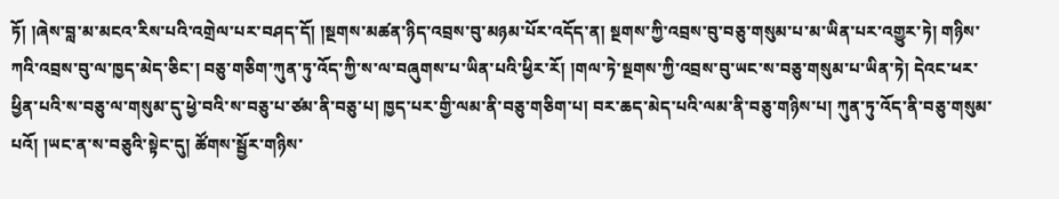ཏོ། །ཞེས་བླ་མ་མངའ་རིས་པའི་འགྲེལ་པར་བཤད་དོ། །སྔགས་མཚན་ཉིད་འབྲས་བུ་མཉམ་པོར་འདོད་ན། སྔགས་ཀྱི་འབྲས་བུ་བཅུ་གསུམ་པ་མ་ཡིན་པར་འགྱུར་ཏེ། གཉིས་ཀའི་འབྲས་བུ་ལ་ཁྱད་མེད་ཅིང་། བཅུ་གཅིག་ཀུན་ཏུ་འོད་ཀྱི་ས་ལ་བཞུགས་པ་ཡིན་པའི་ཕྱིར་རོ། །གལ་ཏེ་སྔགས་ཀྱི་འབྲས་བུ་ཡང་ས་བཅུ་གསུམ་པ་ཡིན་ཏེ། དེའང་ཕར་ཕྱིན་པའི་ས་བཅུ་ལ་གསུམ་དུ་ཕྱེ་བའི་ས་བཅུ་པ་ཙམ་ནི་བཅུ་པ། ཁྱད་པར་གྱི་ལམ་ནི་བཅུ་གཅིག་པ། བར་ཆད་མེད་པའི་ལམ་ནི་བཅུ་གཉིས་པ། ཀུན་ཏུ་འོད་ནི་བཅུ་གསུམ་པའོ། །ཡང་ན་ས་བཅུའི་སྟེང་དུ། ཚོགས་སྦྱོར་གཉིས་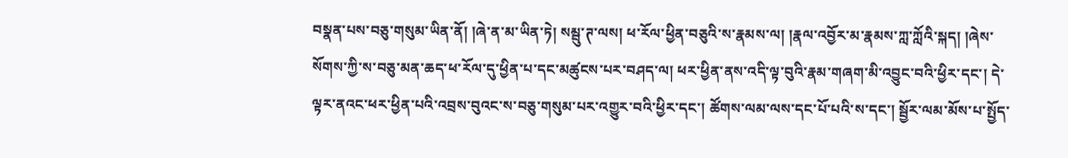བསྣན་པས་བཅུ་གསུམ་ཡིན་ནོ། །ཞེ་ན་མ་ཡིན་ཏེ། སམྦུ་ཊ་ལས། ཕ་རོལ་ཕྱིན་བཅུའི་ས་རྣམས་ལ། །རྣལ་འབྱོར་མ་རྣམས་ཀླ་ཀློའི་སྐད། །ཞེས་སོགས་ཀྱི་ས་བཅུ་མན་ཆད་ཕ་རོལ་དུ་ཕྱིན་པ་དང་མཚུངས་པར་བཤད་ལ། ཕར་ཕྱིན་ནས་འདི་ལྟ་བུའི་རྣམ་གཞག་མི་འབྱུང་བའི་ཕྱིར་དང་། དེ་ལྟར་ནའང་ཕར་ཕྱིན་པའི་འབྲས་བུའང་ས་བཅུ་གསུམ་པར་འགྱུར་བའི་ཕྱིར་དང་། ཚོགས་ལམ་ལས་དང་པོ་པའི་ས་དང་། སྦྱོར་ལམ་མོས་པ་སྤྱོད་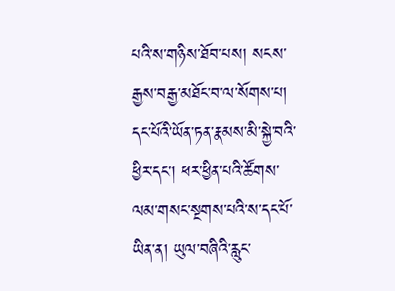པའི་ས་གཉིས་ཐོབ་པས། སངས་རྒྱས་བརྒྱ་མཐོང་བ་ལ་སོགས་པ། དང་པོའི་ཡོན་ཏན་རྣམས་མི་སྐྱེ་བའི་ཕྱིར་དང་། ཕར་ཕྱིན་པའི་ཚོགས་ལམ་གསང་སྔགས་པའི་ས་དང་པོ་ཡིན་ན། ཡུལ་བཞིའི་རླུང་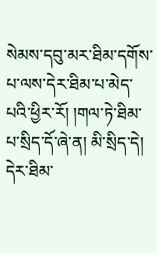སེམས་དབུ་མར་ཐིམ་དགོས་པ་ལས་དེར་ཐིམ་པ་མེད་པའི་ཕྱིར་རོ། །གལ་ཏེ་ཐིམ་པ་སྲིད་དོ་ཞེ་ན། མི་སྲིད་དེ། དེར་ཐིམ་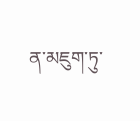ན་མཇུག་ཏུ་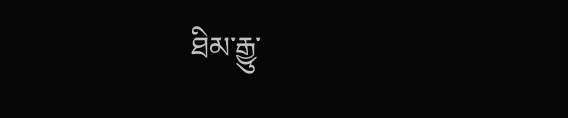ཐིམ་རྒྱུ་